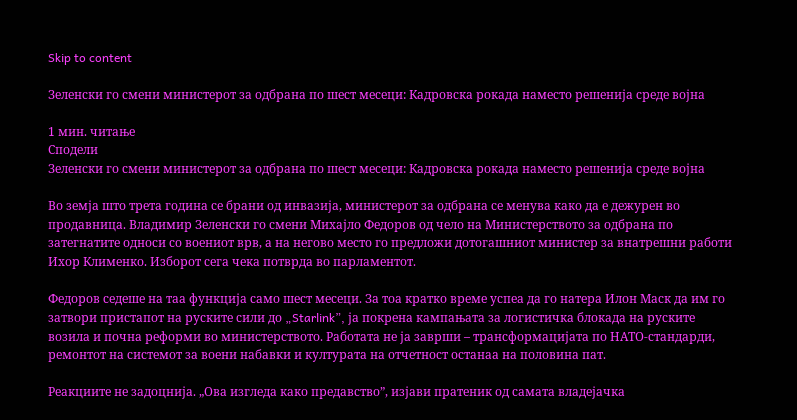Skip to content

Зеленски го смени министерот за одбрана по шест месеци: Кадровска рокада наместо решенија среде војна

1 мин. читање
Сподели
Зеленски го смени министерот за одбрана по шест месеци: Кадровска рокада наместо решенија среде војна

Во земја што трета година се брани од инвазија, министерот за одбрана се менува како да е дежурен во продавница. Владимир Зеленски го смени Михајло Федоров од чело на Министерството за одбрана по затегнатите односи со воениот врв, а на негово место го предложи дотогашниот министер за внатрешни работи Ихор Клименко. Изборот сега чека потврда во парламентот.

Федоров седеше на таа функција само шест месеци. За тоа кратко време успеа да го натера Илон Маск да им го затвори пристапот на руските сили до „Starlink”, ја покрена кампањата за логистичка блокада на руските возила и почна реформи во министерството. Работата не ја заврши – трансформацијата по НАТО-стандарди, ремонтот на системот за воени набавки и културата на отчетност останаа на половина пат.

Реакциите не задоцнија. „Ова изгледа како предавство”, изјави пратеник од самата владејачка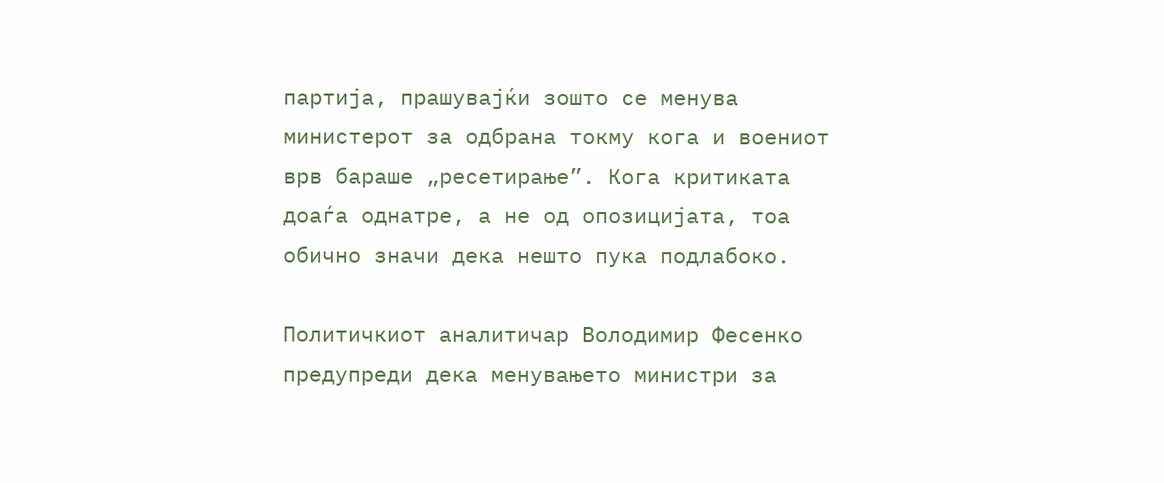партија, прашувајќи зошто се менува министерот за одбрана токму кога и воениот врв бараше „ресетирање”. Кога критиката доаѓа однатре, а не од опозицијата, тоа обично значи дека нешто пука подлабоко.

Политичкиот аналитичар Володимир Фесенко предупреди дека менувањето министри за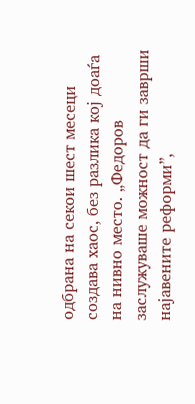одбрана на секои шест месеци создава хаос, без разлика кој доаѓа на нивно место. „Федоров заслужуваше можност да ги заврши најавените реформи”,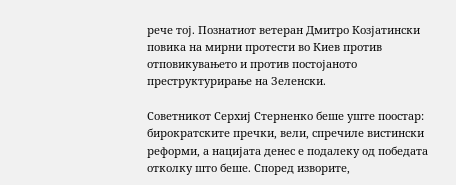рече тој. Познатиот ветеран Дмитро Козјатински повика на мирни протести во Киев против отповикувањето и против постојаното преструктурирање на Зеленски.

Советникот Серхиј Стерненко беше уште поостар: бирократските пречки, вели, спречиле вистински реформи, а нацијата денес е подалеку од победата отколку што беше. Според изворите,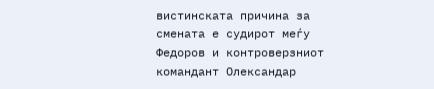вистинската причина за смената е судирот меѓу Федоров и контроверзниот командант Олександар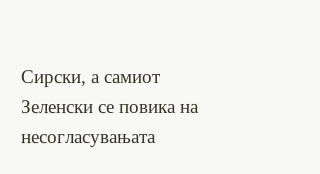Сирски, а самиот Зеленски се повика на несогласувањата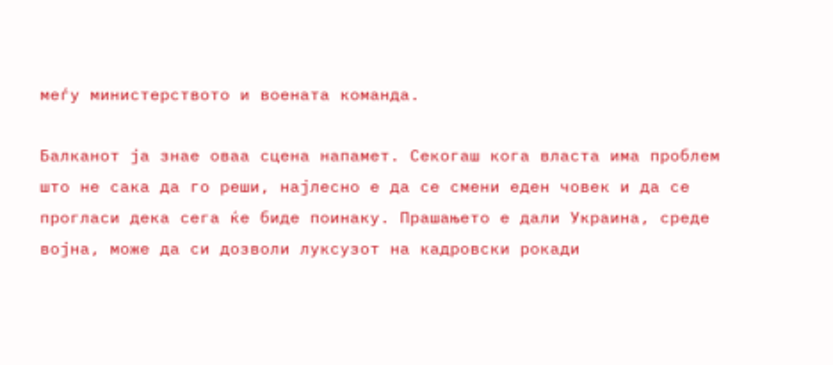меѓу министерството и воената команда.

Балканот ја знае оваа сцена напамет. Секогаш кога власта има проблем што не сака да го реши, најлесно е да се смени еден човек и да се прогласи дека сега ќе биде поинаку. Прашањето е дали Украина, среде војна, може да си дозволи луксузот на кадровски рокади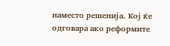наместо решенија. Кој ќе одговара ако реформите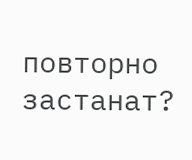повторно застанат?